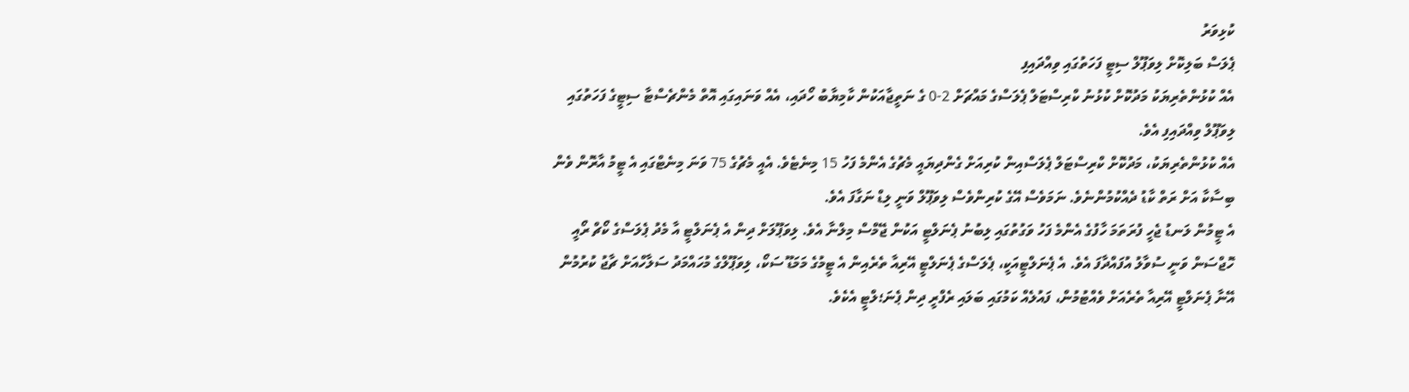ކުޅިވަރު
ޕެލަސް ބަލިކޮށް ލިވަޕޫލް ސިޓީ ފަހަތުގައި ވިއްދައިފި
އެއް ކުޅުންތެރިޔަކު މަދުކޮށް ކުޅުނު ކްރިސްޓަލް ޕެލަސްގެ މައްޗަށް 2-0 ގެ ނަތީޖާއަކުން ކާމިޔާބު ހޯދައި، އެއް ވަނައިގައި އޮތް މެންޗެސްޓާ ސިޓީގެ ފަހަތުގައި ލިވަޕޫލް ވިއްދައިފި އެވެ.
އެއް ކުޅުންތެރިޔަކު، މަދުކޮށް ކްރިސްޓަލް ޕެލަސްއިން ކުރިއަށް ގެންދިޔައީ މެޗުގެ އެންމެ ފަހު 15 މިނެޓެވެ. އެއީ މެޗުގެ 75 ވަނަ މިނެޓްގައި އެ ޓީމު އާރޮން ވެން ބިސާކާ އަށް ރަތް ކާޑު ދެއްކުމުންނެވެ. ނަމަވެސް އޭގެ ކުރިންވެސް ލިވަޕޫލް ވަނީ ލިޑް ނަގާފަ އެވެ.
އެ ޓީމުން ލަނޑު ޖެހީ ފުރަތަމަ ހާފުގެ އެންމެ ފަހު ވަގުތުގައި ލިބުނު ޕެނަލްޓީ އަކުން ޖޭމްސް މިލްނާ އެވެ. ލިވަޕޫލަށް ދިން އެ ޕެނަލްޓީ އާ މެދު ޕެލަސްގެ ކޯޗް ރޯއީ ހޮޖްސަން ވަނީ ސުވާލު އުފައްދާފަ އެވެ. އެ ޕެނަލްޓީއަކީ، ޕެލަސްގެ ޕެނަލްޓީ އޭރިއާ ތެރެއިން އެ ޓީމުގެ މަމަޑޫ ސަކޯ، ލިވަޕޫލްގެ މުހައްމަދު ސަލާހްއަށް ޗާޖު ކުރުމުން އޭނާ ޕެނަލްޓީ އޭރިއާ ތެރެއަށް ވެއްޓުމުން، ފައުލެއް ކަމުގައި ބަލައި ރެފްރީ ދިން ޕެނަ؛ލްޓީ އެކެވެ.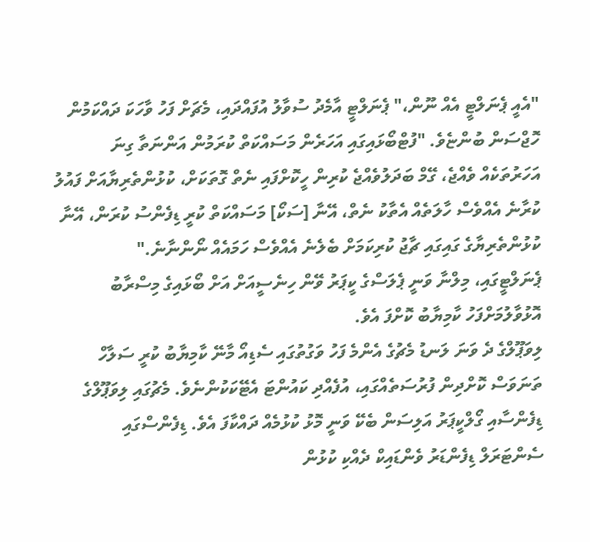"އެއީ ޕެނަލްޓީ އެއް ނޫން،" ޕެނަލްޓީ އާމެދު ސުވާލު އުފައްދައި، މެޗަށް ފަހު ވާހަކަ ދައްކަމުން ހޮޖްސަން ބުންޏެވެ. "ފުޓްބޯޅައިގައި އަހަރެން މަސައްކަތް ކުރަމުން އަންނަތާ ގިނަ އަހަރުތަކެއް ވެއްޖެ، ގޭމް ބަދަލުވެއްޖެ ކުރިން ހީކޮށްފައި ނެތް ގޮތަކަށް، ކުޅުންތެރިޔާއަށް ފައުލު ކުރާނެ އެއްވެސް ހާލަތެއް އެތާކު ނެތް، އޭނާ [ސަކޯ] މަސައްކަތް ކުރީ ޑިފެންސު ކުރަން، އޭނާ ކުޅުންތެރިޔާގެ ގައިގައި ޗާޖު ކުރިކަމަށް ބެލެނެ އެއްވެސް ހަމައެއް ނޯންނާނެ."
ޕެނަލްޓީގައި، މިލްނާ ވަނީ ޕެލަސްގެ ކީޕަރު ވޭން ހިނެސީއަށް އަށް ބޯޅައިގެ މިސްރާބު އޮޅުވާލުމަށްފަހު ކާމިޔާބު ކޮށްފަ އެވެ.
ލިވަޕޫލްގެ ދެ ވަނަ ލަނޑު މެޗުގެ އެންމެ ފަހު ވަގުތުގައި ސެޑިއޯ މާނޭ ކާމިޔާބު ކުރީ ސަލާހް ތަނަވަސް ކޮށްދިން ފުރުސަތެއްގައި، އުފެއްދި ކައުންޓަ އެޓޭކަކުންނެވެ. މެޗުގައި ލިވަޕޫލްގެ ޑިފެންސާއި ގޯލްކީޕަރު އަލިސަން ބެކޭ ވަނީ މޮޅު ކުޅުމެއް ދައްކާފަ އެވެ. ޑިފެންސްގައި ސެންޓަރަލް ޑިފެންޑަރު ވެންޑައިކް ދެއްކި ކުޅުން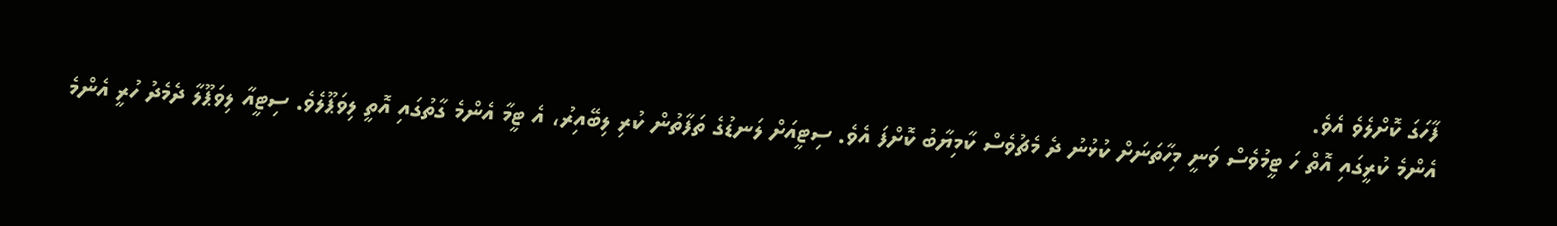ފާހަގަ ކޮށްލެވެ އެވެ.
އެންމެ ކުރީގައި އޮތް ހަ ޓީމުވެސް ވަނީ މިހާތަނަށް ކުޅުނު ދެ މެޗުވެސް ކާމިޔާބު ކޮށްފަ އެވެ. ސިޓީއަށް ލަނޑުގެ ތަފާތުން ކުރި ލިބޭއިރު، އެ ޓީމާ އެންމެ ގާތުގައި އޮތީ ލިވަޕޫލެވެ. ސިޓީއާ ލިވަޕޫލާ ދެމެދު ހުރީ އެންމެ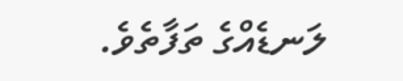ލަނޑެއްގެ ތަފާތެވެ.